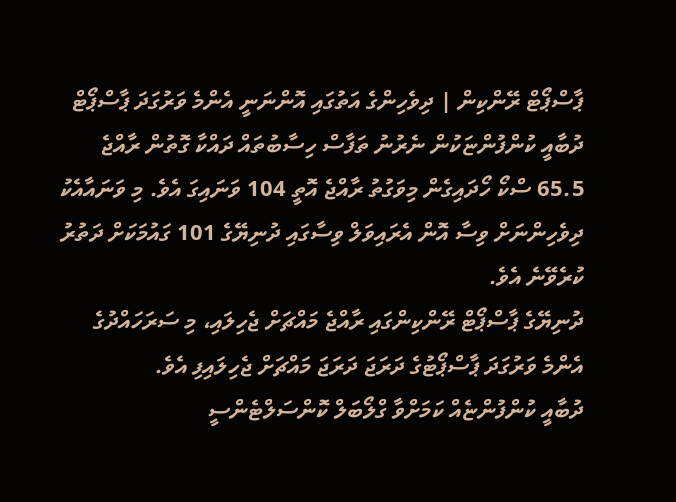ޕާސްޕޯޓް ރޭންކިން | ދިވެހިންގެ އަތުގައި އޮންނަނީ އެންމެ ވަރުގަދަ ޕާސްޕޯޓް
ދުބާއީ ކުންފުންޏަކުން ނެރުނު ތަފާސް ހިސާބުތައް ދައްކާ ގޮތުން ރާއްޖެ 65.5 ސްކޯ ހޯދައިގެން މިވަގުތު ރާއްޖެ އޮތީ 104 ވަނައިގަ އެވެ. މި ވަނައާއެކު ދިވެހިންނަށް ވިސާ އޮން އެރައިވަލް ވިސާގައި ދުނިޔޭގެ 101 ގައުމަކަށް ދަތުރު ކުރެވޭނެ އެވެ.
ދުނިޔޭގެ ޕާސްޕޯޓް ރޭންކިންގައި ރާއްޖެ މައްޗަށް ޖެހިލައި، މި ސަރަހައްދުގެ އެންމެ ވަރުގަދަ ޕާސްޕޯޓުގެ ދަރަޖަ ދަރަޖަ މައްޗަށް ޖެހިލައިފި އެވެ.
ދުބާއީ ކުންފުންޏެއް ކަމަށްވާ ގްލޯބަލް ކޮންސަލްޓެންސީ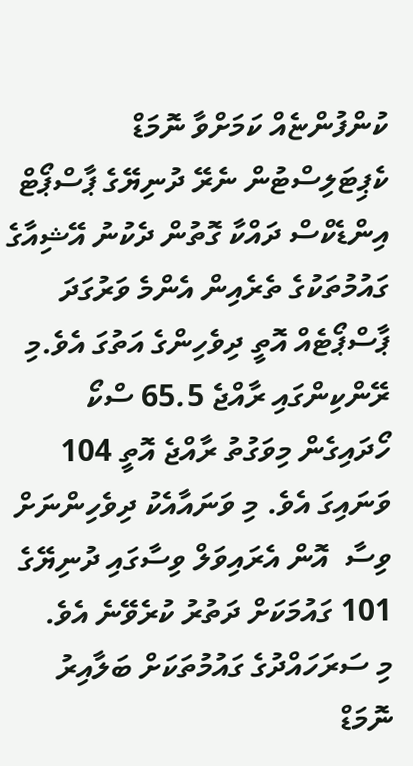ކުންފުންޏެއް ކަމަށްވާ ނޮމަޑް ކެޕިޓަލިސްޓުން ނެރޭ ދުނިޔޭގެ ޕާސްޕޯޓް އިންޑެކްސް ދައްކާ ގޮތުން ދެކުނު އޭޝިއާގެ ގައުމުތަކުގެ ތެރެއިން އެންމެ ވަރުގަދަ ޕާސްޕޯޓެއް އޮތީ ދިވެހިންގެ އަތުގަ އެވެ.މި  ރޭންކިންގައި ރާއްޖެ 65.5 ސްކޯ ހޯދައިގެން މިވަގުތު ރާއްޖެ އޮތީ 104 ވަނައިގަ އެވެ. މި ވަނައާއެކު ދިވެހިންނަށް ވިސާ  އޮން އެރައިވަލް ވިސާގައި ދުނިޔޭގެ 101 ގައުމަކަށް ދަތުރު ކުރެވޭނެ އެވެ.
މި ސަރަހައްދުގެ ގައުމުތަކަށް ބަލާއިރު ނޮމަޑް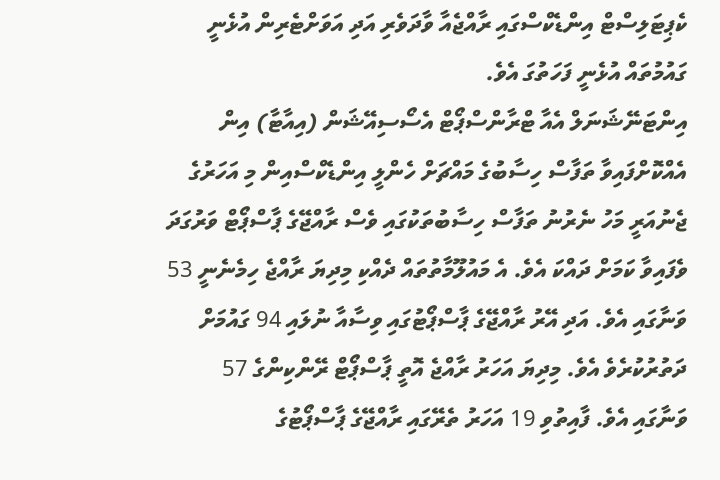ކެޕިޓަލިސްޓް އިންޑެކްސްގައި ރާއްޖެއާ ވާދަވެރި އަދި އަވަށްޓެރިން އުޅެނީ  ގައުމުތައް އުޅެނީ ފަހަތުގަ އެވެ.
އިންޓަނޭޝަނަލް އެއާ ޓްރާންސްޕޯޓް އެސޯސިއޭޝަން (އިއާޓާ) އިން އެއްކޮށްފައިވާ ތަފާސް ހިސާބުގެ މައްޗަށް ހެންލީ އިންޑެކްސްއިން މި އަހަރުގެ ޖެނުއަރީ މަހު ނެރުނު ތަފާސް ހިސާބުތަކުގައި ވެސް ރާއްޖޭގެ ޕާސްޕޯޓް ވަރުގަދަ ވެފައިވާ ކަމަށް ދައްކަ އެވެ. އެ މައުލޫމާތުތައް ދެއްކި މިދިޔަ ރާއްޖެ ހިމެނެނީ 53 ވަނާގައި އެވެ. އަދި އޭރު ރާއްޖޭގެ ޕާސްޕޯޓުގައި ވިސާއާ ނުލައި 94 ގައުމަށް ދަތުރުކުރެވެ އެވެ. މިދިޔަ އަހަރު ރާއްޖެ އޮތީ ޕާސްޕޯޓް ރޭންކިންގެ 57 ވަނާގައި އެވެ. ފާއިތުވި 19 އަހަރު ތެރޭގައި ރާއްޖޭގެ ޕާސްޕޯޓުގެ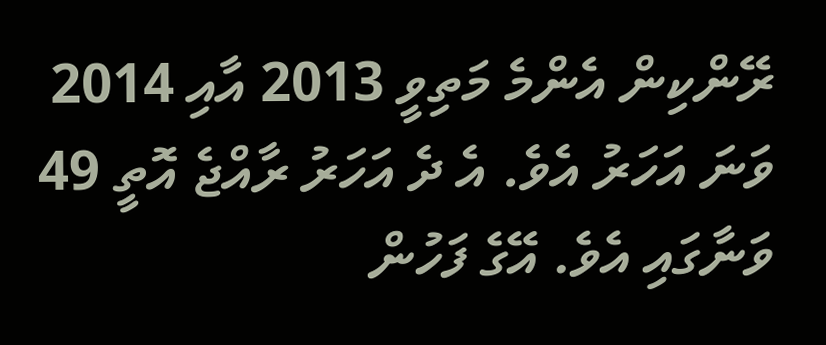ރޭންކިން އެންމެ މަތިވީ 2013 އާއި 2014 ވަނަ އަހަރު އެވެ. އެ ދެ އަހަރު ރާއްޖެ އޮތީ 49 ވަނާގައި އެވެ. އޭގެ ފަހުން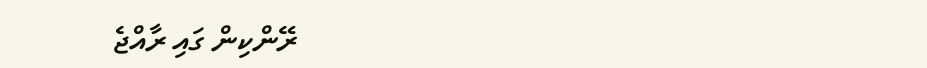ރޭންކިން ގައި ރާއްޖެ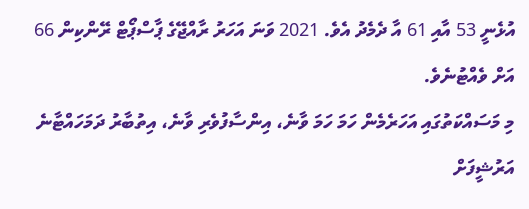އުޅެނީ 53 އާއި 61 އާ ދެމެދު އެވެ. 2021 ވަނަ އަހަރު ރާއްޖޭގެ ޕާސްޕޯޓް ރޭންކިން 66 އަށް ވެއްޓުނެވެ.
މި މަސައްކަތުގައި އަހަރެމެން ހަމަ ހަމަ ވާނެ، އިންސާފުވެރި ވާނެ، އިތުބާރު ދަމަހައްޓާނެ
އަރުޝީފަށް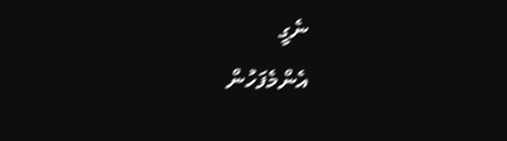ނެގީ
އެންމެފަހުން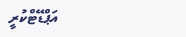އަޕްޑޭޓްކުރީ